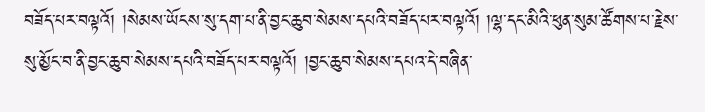བཟོད་པར་བལྟའོ། །སེམས་ཡོངས་སུ་དག་པ་ནི་བྱང་ཆུབ་སེམས་དཔའི་བཟོད་པར་བལྟའོ། །ལྷ་དང་མིའི་ཕུན་སུམ་ཚོགས་པ་རྗེས་སུ་མྱོང་བ་ནི་བྱང་ཆུབ་སེམས་དཔའི་བཟོད་པར་བལྟའོ། །བྱང་ཆུབ་སེམས་དཔའ་དེ་བཞིན་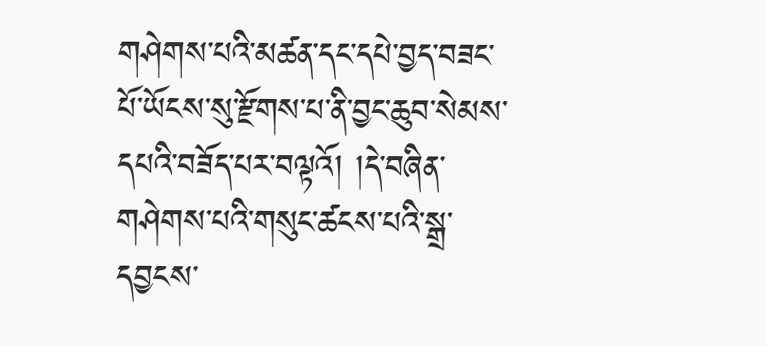གཤེགས་པའི་མཚན་དང་དཔེ་བྱད་བཟང་པོ་ཡོངས་སུ་རྫོགས་པ་ནི་བྱང་ཆུབ་སེམས་དཔའི་བཟོད་པར་བལྟའོ། །དེ་བཞིན་གཤེགས་པའི་གསུང་ཚངས་པའི་སྒྲ་དབྱངས་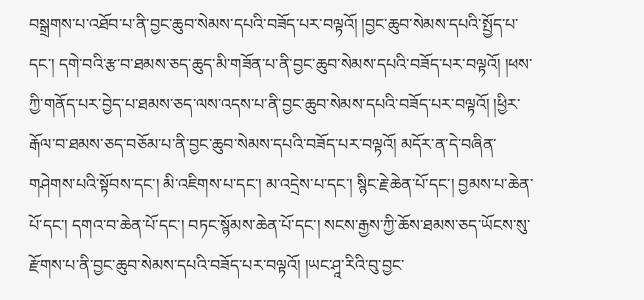བསྒྲགས་པ་འཐོབ་པ་ནི་བྱང་ཆུབ་སེམས་དཔའི་བཟོད་པར་བལྟའོ། །བྱང་ཆུབ་སེམས་དཔའི་སྤྱོད་པ་དང་། དགེ་བའི་རྩ་བ་ཐམས་ཅད་ཆུད་མི་གཟོན་པ་ནི་བྱང་ཆུབ་སེམས་དཔའི་བཟོད་པར་བལྟའོ། །ཕས་ཀྱི་གནོད་པར་བྱེད་པ་ཐམས་ཅད་ལས་འདས་པ་ནི་བྱང་ཆུབ་སེམས་དཔའི་བཟོད་པར་བལྟའོ། །ཕྱིར་རྒོལ་བ་ཐམས་ཅད་བཅོམ་པ་ནི་བྱང་ཆུབ་སེམས་དཔའི་བཟོད་པར་བལྟའོ། མདོར་ན་དེ་བཞིན་གཤེགས་པའི་སྟོབས་དང་། མི་འཇིགས་པ་དང་། མ་འདྲེས་པ་དང་། སྙིང་རྗེ་ཆེན་པོ་དང་། བྱམས་པ་ཆེན་པོ་དང་། དགའ་བ་ཆེན་པོ་དང་། བཏང་སྙོམས་ཆེན་པོ་དང་། སངས་རྒྱས་ཀྱི་ཆོས་ཐམས་ཅད་ཡོངས་སུ་རྫོགས་པ་ནི་བྱང་ཆུབ་སེམས་དཔའི་བཟོད་པར་བལྟའོ། །ཡང་ཤཱ་རིའི་བུ་བྱང་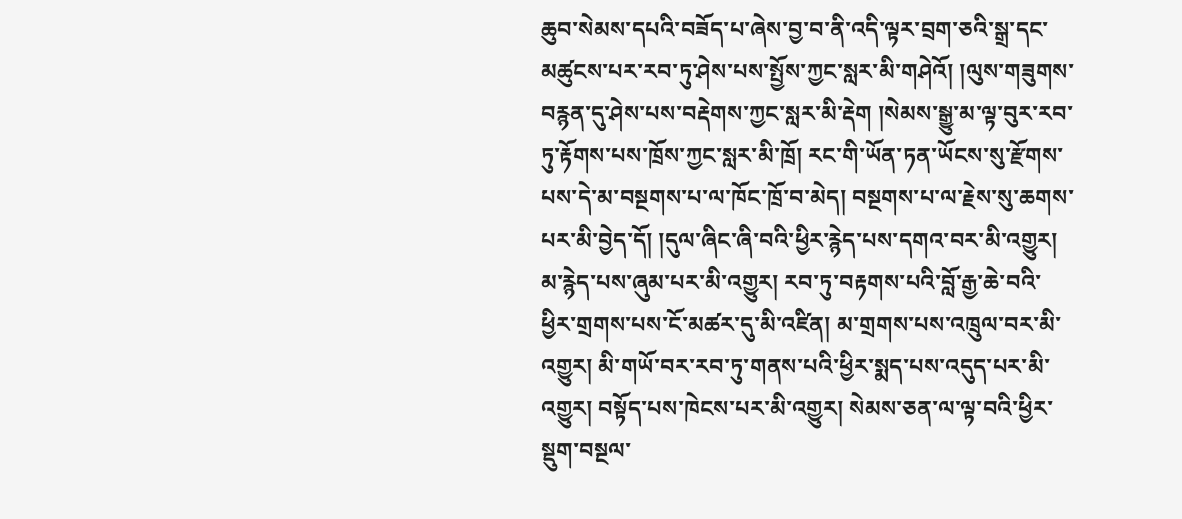ཆུབ་སེམས་དཔའི་བཟོད་པ་ཞེས་བྱ་བ་ནི་འདི་ལྟར་བྲག་ཅའི་སྒྲ་དང་མཚུངས་པར་རབ་ཏུ་ཤེས་པས་སྤྱོས་ཀྱང་སླར་མི་གཤེའོ། །ལུས་གཟུགས་བརྙན་དུ་ཤེས་པས་བརྡེགས་ཀྱང་སླར་མི་རྡེག །སེམས་སྒྱུ་མ་ལྟ་བུར་རབ་ཏུ་རྟོགས་པས་ཁྲོས་ཀྱང་སླར་མི་ཁྲོ། རང་གི་ཡོན་ཏན་ཡོངས་སུ་རྫོགས་པས་དེ་མ་བསྔགས་པ་ལ་ཁོང་ཁྲོ་བ་མེད། བསྔགས་པ་ལ་རྗེས་སུ་ཆགས་པར་མི་བྱེད་དོ། །དུལ་ཞིང་ཞི་བའི་ཕྱིར་རྙེད་པས་དགའ་བར་མི་འགྱུར། མ་རྙེད་པས་ཞུམ་པར་མི་འགྱུར། རབ་ཏུ་བརྟགས་པའི་བློ་རྒྱ་ཆེ་བའི་ཕྱིར་གྲགས་པས་ངོ་མཚར་དུ་མི་འཛིན། མ་གྲགས་པས་འཁྲུལ་བར་མི་འགྱུར། མི་གཡོ་བར་རབ་ཏུ་གནས་པའི་ཕྱིར་སྨད་པས་འདུད་པར་མི་འགྱུར། བསྟོད་པས་ཁེངས་པར་མི་འགྱུར། སེམས་ཅན་ལ་ལྟ་བའི་ཕྱིར་སྡུག་བསྔལ་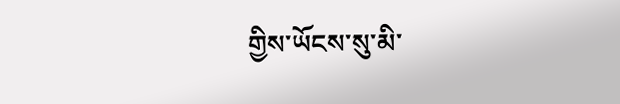གྱིས་ཡོངས་སུ་མི་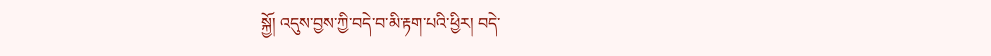སྐྱོ། འདུས་བྱས་ཀྱི་བདེ་བ་མི་རྟག་པའི་ཕྱིར། བདེ་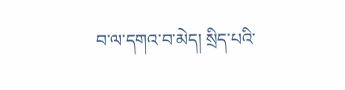བ་ལ་དགའ་བ་མེད། སྲིད་པའི་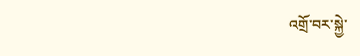འགྲོ་བར་སྐྱེ་